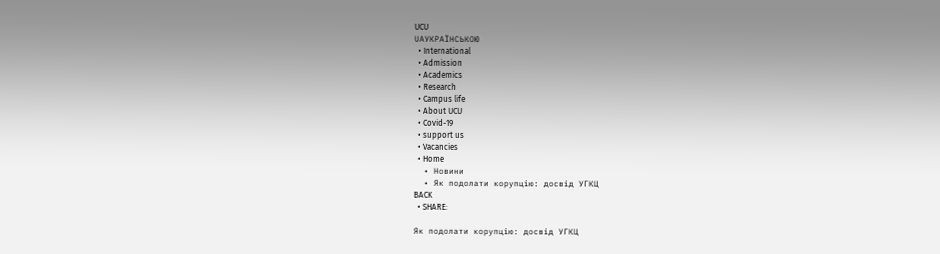UCU
UAУКРАЇНСЬКОЮ
  • International
  • Admission
  • Academics
  • Research
  • Campus life
  • About UCU
  • Covid-19
  • support us
  • Vacancies
  • Home
  • Новини
  • Як подолати корупцію: досвід УГКЦ
BACK
  • SHARE:

Як подолати корупцію: досвід УГКЦ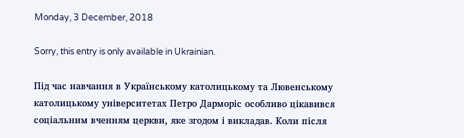Monday, 3 December, 2018

Sorry, this entry is only available in Ukrainian.

Під час навчання в Українському католицькому та Лювенському католицькому університетах Петро Дарморіс особливо цікавився соціальним вченням церкви, яке згодом і викладав. Коли після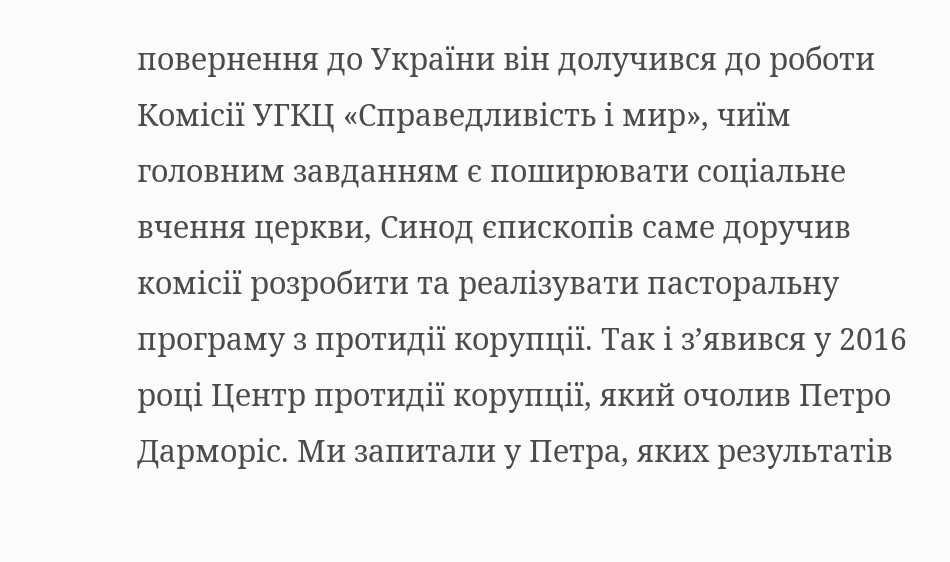повернення до України він долучився до роботи Комісії УГКЦ «Справедливість і мир», чиїм головним завданням є поширювати соціальне вчення церкви, Синод єпископів саме доручив комісії розробити та реалізувати пасторальну програму з протидії корупції. Так і з’явився у 2016 році Центр протидії корупції, який очолив Петро Дарморіс. Ми запитали у Петра, яких результатів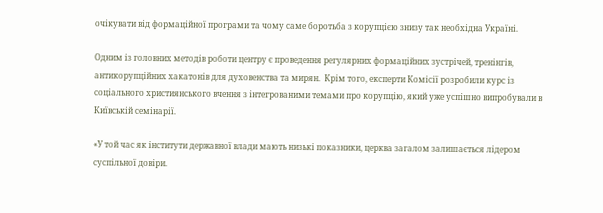очікувати від формаційної програми та чому саме боротьба з корупцією знизу так необхідна Україні.

Одним із головних методів роботи центру є проведення регулярних формаційних зустрічей, тренінгів, антикорупційних хакатонів для духовенства та мирян.  Крім того, експерти Комісії розробили курс із соціального християнського вчення з інтегрованими темами про корупцію, який уже успішно випробували в Київській семінарії.

«У той час як інститути державної влади мають низькі показники, церква загалом залишається лідером суспільної довіри.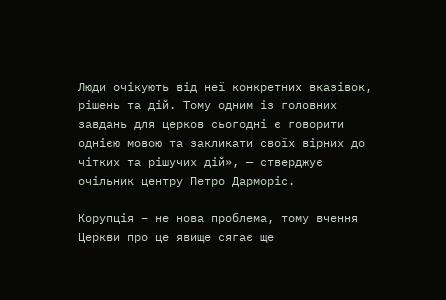Люди очікують від неї конкретних вказівок, рішень та дій. Тому одним із головних завдань для церков сьогодні є говорити однією мовою та закликати своїх вірних до чітких та рішучих дій», — стверджує очільник центру Петро Дарморіс.

Корупція – не нова проблема, тому вчення Церкви про це явище сягає ще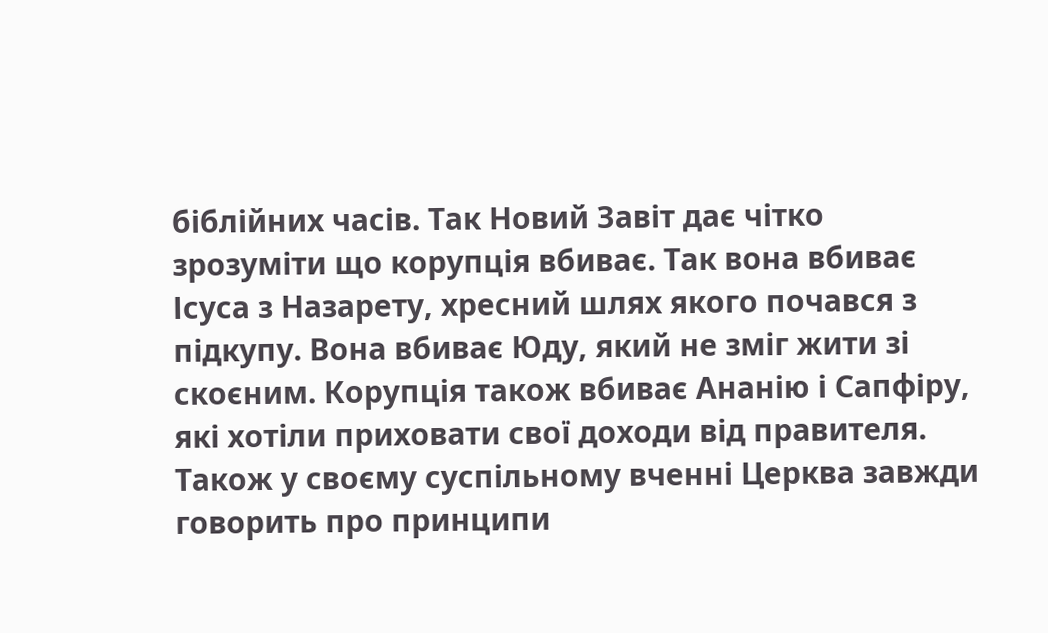біблійних часів. Так Новий Завіт дає чітко зрозуміти що корупція вбиває. Так вона вбиває Ісуса з Назарету, хресний шлях якого почався з підкупу. Вона вбиває Юду, який не зміг жити зі скоєним. Корупція також вбиває Ананію і Сапфіру, які хотіли приховати свої доходи від правителя. Також у своєму суспільному вченні Церква завжди говорить про принципи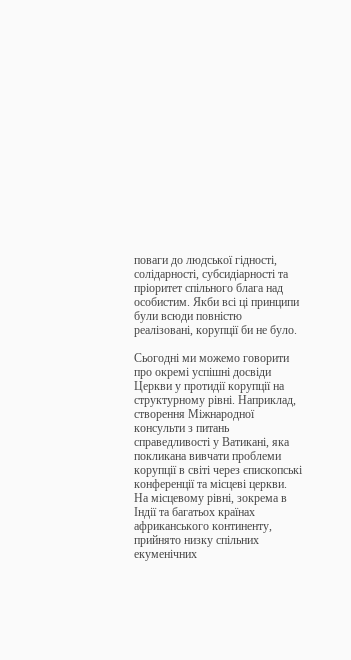поваги до людської гідності, солідарності, субсидіарності та пріоритет спільного блага над особистим. Якби всі ці принципи були всюди повністю реалізовані, корупції би не було.

Сьогодні ми можемо говорити про окремі успішні досвіди  Церкви у протидії корупції на структурному рівні. Наприклад, створення Міжнародної консульти з питань справедливості у Ватикані, яка покликана вивчати проблеми корупції в світі через єпископські конференції та місцеві церкви. На місцевому рівні, зокрема в Індії та багатьох країнах африканського континенту, прийнято низку спільних екуменічних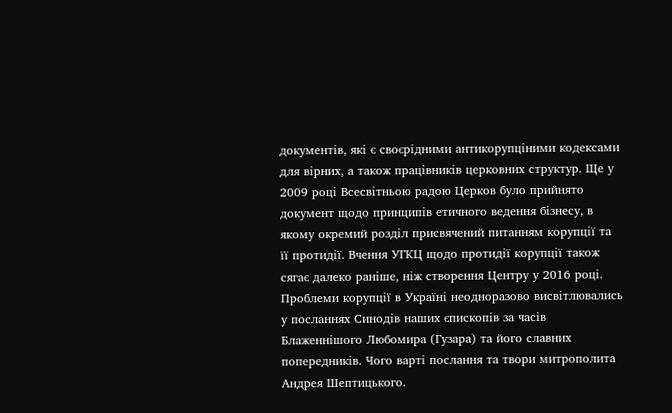документів, які є своєрідними антикорупціними кодексами для вірних, а також працівників церковних структур. Ще у 2009 році Всесвітньою радою Церков було прийнято документ щодо принципів етичного ведення бізнесу, в якому окремий розділ присвячений питанням корупції та її протидії. Вчення УГКЦ щодо протидії корупції також сягає далеко раніше, ніж створення Центру у 2016 році. Проблеми корупції в Україні неодноразово висвітлювались у посланнях Синодів наших єпископів за часів Блаженнішого Любомира (Гузара) та його славних попередників. Чого варті послання та твори митрополита Андрея Шептицького.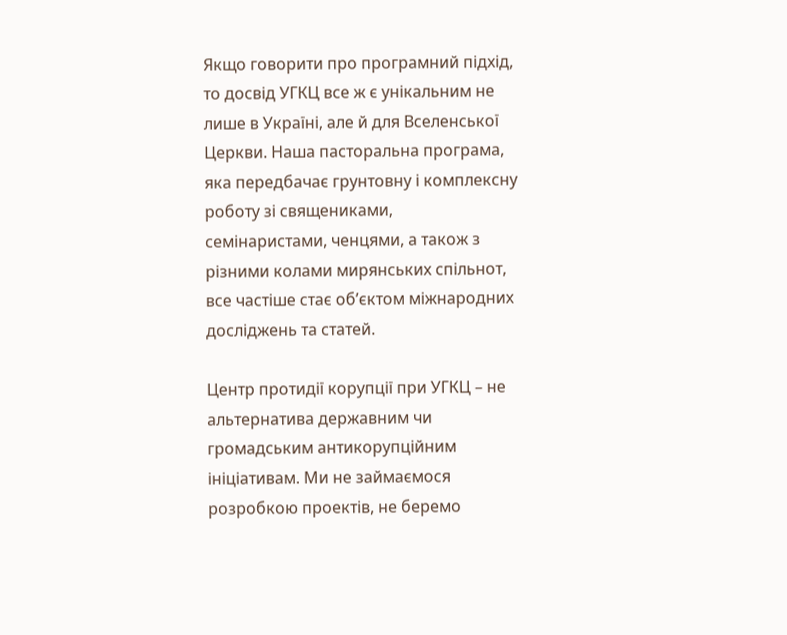Якщо говорити про програмний підхід, то досвід УГКЦ все ж є унікальним не лише в Україні, але й для Вселенської Церкви. Наша пасторальна програма, яка передбачає грунтовну і комплексну роботу зі священиками, семінаристами, ченцями, а також з різними колами мирянських спільнот, все частіше стає об’єктом міжнародних досліджень та статей.

Центр протидії корупції при УГКЦ – не альтернатива державним чи громадським антикорупційним ініціативам. Ми не займаємося розробкою проектів, не беремо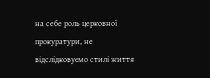на себе роль церковної прокуратури, не відслідковуємо стилі життя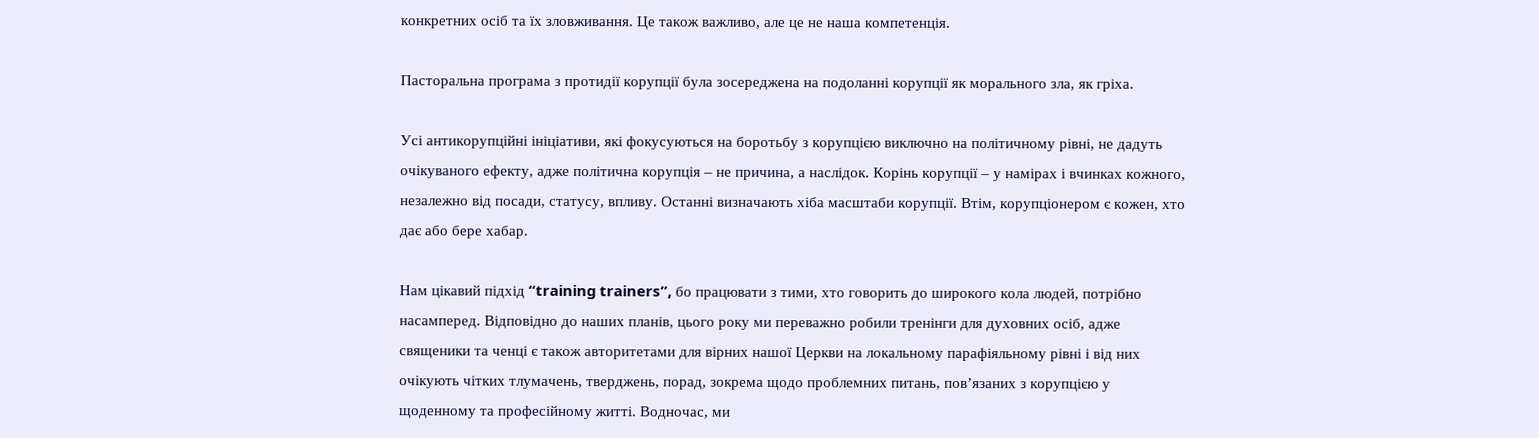конкретних осіб та їх зловживання. Це також важливо, але це не наша компетенція.

Пасторальна програма з протидії корупції була зосереджена на подоланні корупції як морального зла, як гріха.

Усі антикорупційні ініціативи, які фокусуються на боротьбу з корупцією виключно на політичному рівні, не дадуть очікуваного ефекту, адже політична корупція – не причина, а наслідок. Корінь корупції – у намірах і вчинках кожного, незалежно від посади, статусу, впливу. Останні визначають хіба масштаби корупції. Втім, корупціонером є кожен, хто дає або бере хабар.

Нам цікавий підхід “training trainers”, бо працювати з тими, хто говорить до широкого кола людей, потрібно насамперед. Відповідно до наших планів, цього року ми переважно робили тренінги для духовних осіб, адже священики та ченці є також авторитетами для вірних нашої Церкви на локальному парафіяльному рівні і від них очікують чітких тлумачень, тверджень, порад, зокрема щодо проблемних питань, пов’язаних з корупцією у щоденному та професійному житті. Водночас, ми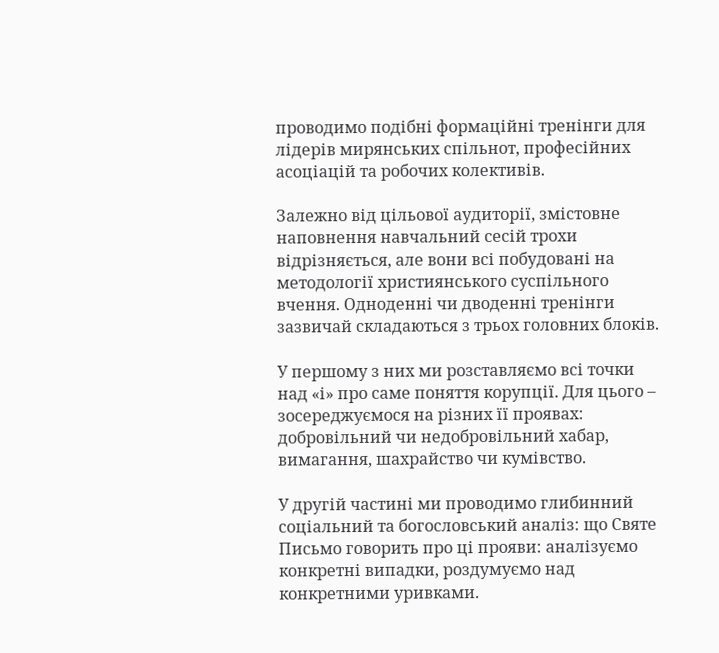проводимо подібні формаційні тренінги для лідерів мирянських спільнот, професійних асоціацій та робочих колективів.

Залежно від цільової аудиторії, змістовне наповнення навчальний сесій трохи відрізняється, але вони всі побудовані на методології християнського суспільного вчення. Одноденні чи дводенні тренінги зазвичай складаються з трьох головних блоків.

У першому з них ми розставляємо всі точки над «і» про саме поняття корупції. Для цього – зосереджуємося на різних її проявах: добровільний чи недобровільний хабар, вимагання, шахрайство чи кумівство.

У другій частині ми проводимо глибинний соціальний та богословський аналіз: що Святе Письмо говорить про ці прояви: аналізуємо конкретні випадки, роздумуємо над конкретними уривками.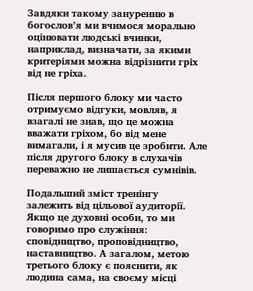Завдяки такому зануренню в богослов’я ми вчимося морально оцінювати людські вчинки, наприклад, визначати, за якими критеріями можна відрізнити гріх від не гріха.

Після першого блоку ми часто отримуємо відгуки, мовляв, я взагалі не знав, що це можна вважати гріхом, бо від мене вимагали, і я мусив це зробити. Але після другого блоку в слухачів переважно не лишається сумнівів.

Подальший зміст тренінгу залежить від цільової аудиторії. Якщо це духовні особи, то ми говоримо про служіння: сповідництво, проповідництво, наставництво. А загалом, метою третього блоку є пояснити, як людина сама, на своєму місці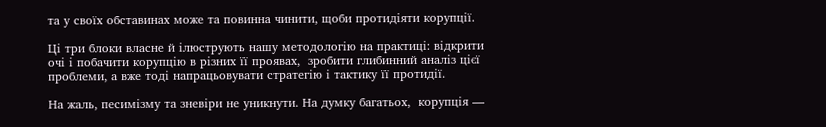та у своїх обставинах може та повинна чинити, щоби протидіяти корупції.

Ці три блоки власне й ілюструють нашу методологію на практиці: відкрити очі і побачити корупцію в різних її проявах,  зробити глибинний аналіз цієї проблеми, а вже тоді напрацьовувати стратегію і тактику її протидії.

На жаль, песимізму та зневіри не уникнути. На думку багатьох,  корупція —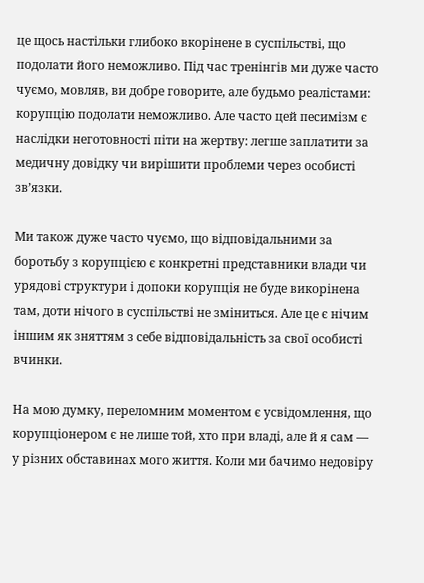це щось настільки глибоко вкорінене в суспільстві, що подолати його неможливо. Під час тренінгів ми дуже часто чуємо, мовляв, ви добре говорите, але будьмо реалістами: корупцію подолати неможливо. Але часто цей песимізм є наслідки неготовності піти на жертву: легше заплатити за медичну довідку чи вирішити проблеми через особисті зв’язки.

Ми також дуже часто чуємо, що відповідальними за боротьбу з корупцією є конкретні представники влади чи урядові структури і допоки корупція не буде викорінена там, доти нічого в суспільстві не зміниться. Але це є нічим іншим як зняттям з себе відповідальність за свої особисті вчинки.

На мою думку, переломним моментом є усвідомлення, що корупціонером є не лише той, хто при владі, але й я сам — у різних обставинах мого життя. Коли ми бачимо недовіру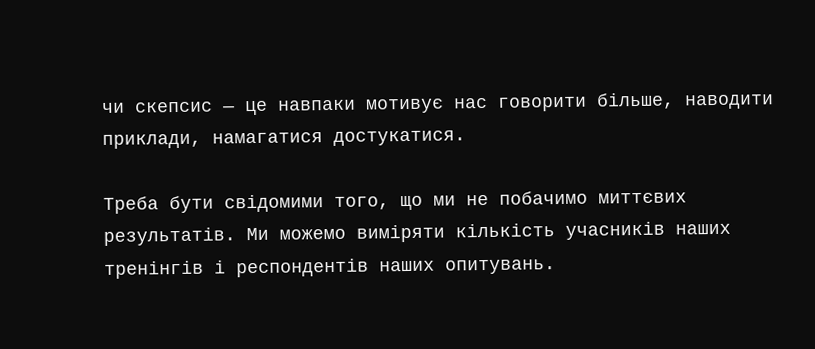чи скепсис — це навпаки мотивує нас говорити більше, наводити приклади, намагатися достукатися.

Треба бути свідомими того, що ми не побачимо миттєвих результатів. Ми можемо виміряти кількість учасників наших тренінгів і респондентів наших опитувань.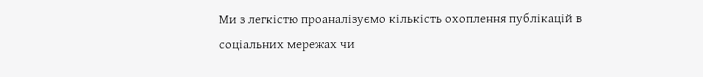Ми з легкістю проаналізуємо кількість охоплення публікацій в соціальних мережах чи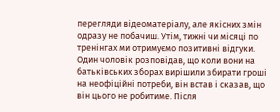перегляди відеоматеріалу, але якісних змін одразу не побачиш. Утім, тижні чи місяці по тренінгах ми отримуємо позитивні відгуки. Один чоловік розповідав, що коли вони на батьківських зборах вирішили збирати гроші на неофіційні потреби, він встав і сказав, що він цього не робитиме. Після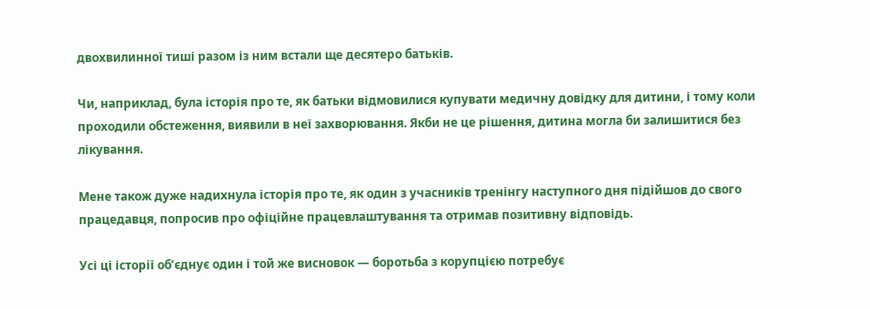двохвилинної тиші разом із ним встали ще десятеро батьків.

Чи, наприклад, була історія про те, як батьки відмовилися купувати медичну довідку для дитини, і тому коли проходили обстеження, виявили в неї захворювання. Якби не це рішення, дитина могла би залишитися без лікування.

Мене також дуже надихнула історія про те, як один з учасників тренінгу наступного дня підійшов до свого працедавця, попросив про офіційне працевлаштування та отримав позитивну відповідь.

Усі ці історії об’єднує один і той же висновок — боротьба з корупцією потребує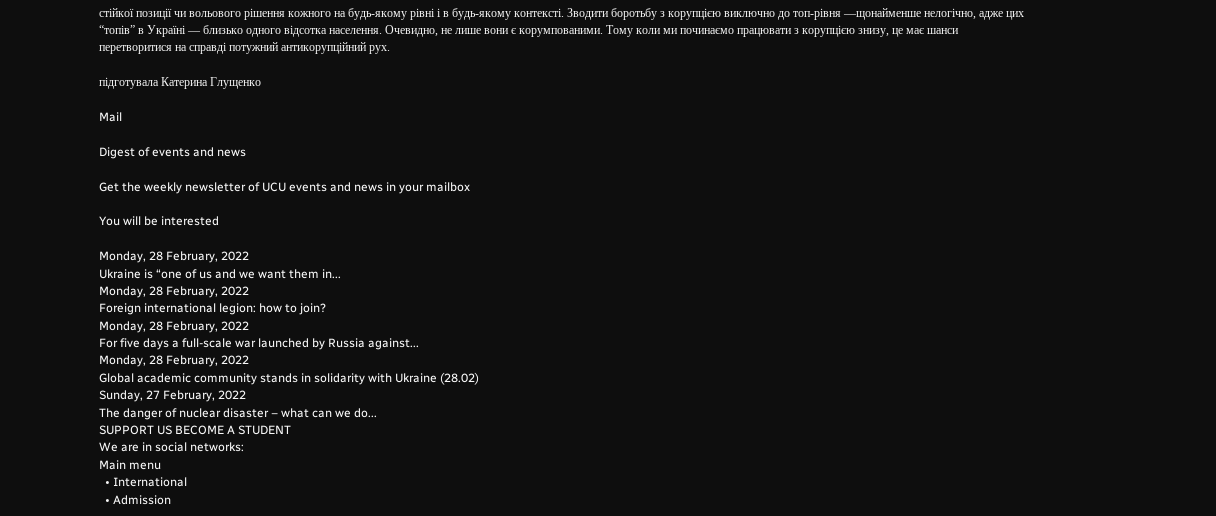стійкої позиції чи вольового рішення кожного на будь-якому рівні і в будь-якому контексті. Зводити боротьбу з корупцією виключно до топ-рівня —щонайменше нелогічно, адже цих “топів” в Україні — близько одного відсотка населення. Очевидно, не лише вони є корумпованими. Тому коли ми починаємо працювати з корупцією знизу, це має шанси перетворитися на справді потужний антикорупційний рух.

підготувала Катерина Глущенко

Mail

Digest of events and news

Get the weekly newsletter of UCU events and news in your mailbox

You will be interested

Monday, 28 February, 2022
Ukraine is “one of us and we want them in...
Monday, 28 February, 2022
Foreign international legion: how to join?
Monday, 28 February, 2022
For five days a full-scale war launched by Russia against...
Monday, 28 February, 2022
Global academic community stands in solidarity with Ukraine (28.02)
Sunday, 27 February, 2022
The danger of nuclear disaster – what can we do...
SUPPORT US BECOME A STUDENT
We are in social networks:
Main menu
  • International
  • Admission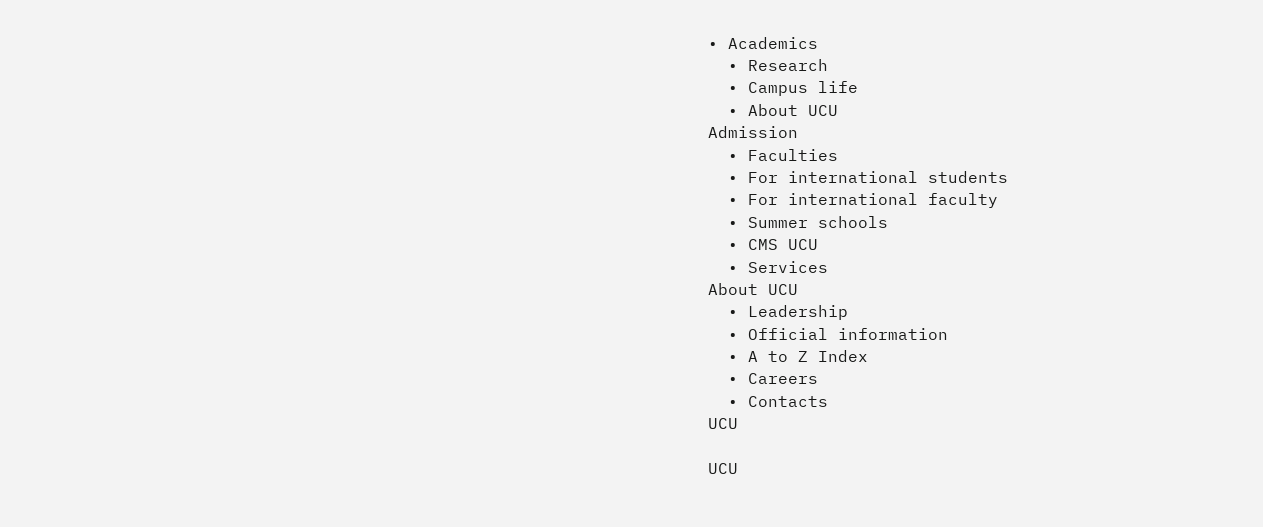• Academics
  • Research
  • Campus life
  • About UCU
Admission
  • Faculties
  • For international students
  • For international faculty
  • Summer schools
  • CMS UCU
  • Services
About UCU
  • Leadership
  • Official information
  • A to Z Index
  • Careers
  • Contacts
UCU

UCU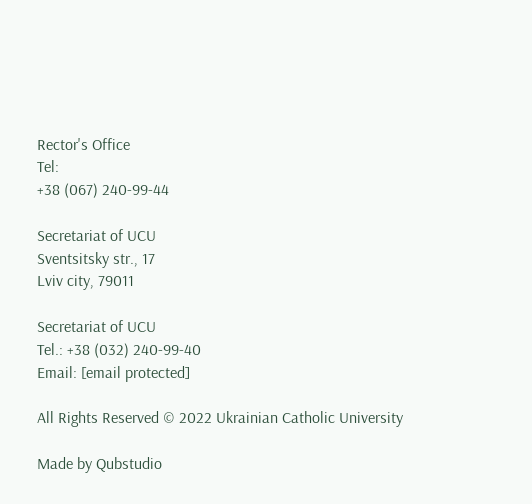Rector's Office
Tel:
+38 (067) 240-99-44

Secretariat of UCU
Sventsitsky str., 17
Lviv city, 79011

Secretariat of UCU
Tel.: +38 (032) 240-99-40
Email: [email protected]

All Rights Reserved © 2022 Ukrainian Catholic University

Made by Qubstudio